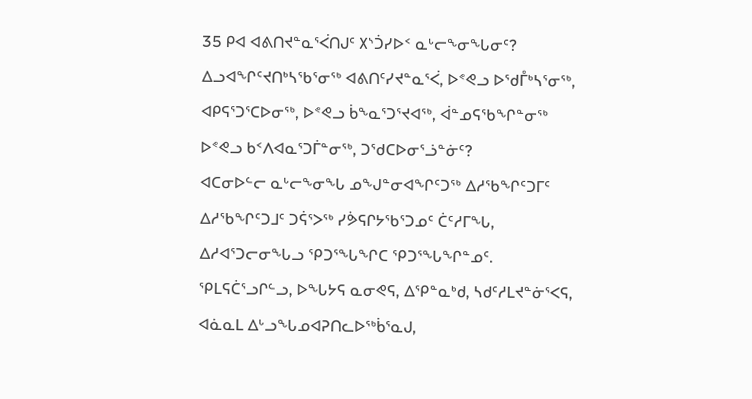35 ᑭᐊ ᐊᕕᑎᔪᓐᓇᕐᐹᑎᒍᑦ ᙭ᔅᑑᓯᐅᑉ ᓇᒡᓕᖕᓂᖓᓂᑦ? ᐃᓗᐊᖏᑦᔪᑎᒃᓴᖃᕐᓂᖅ ᐊᕕᑎᑦᓯᔪᓐᓇᕐᐹ, ᐅᕝᕙᓗ ᐅᖁᒤᒃᓴᕐᓂᖅ, ᐊᑭᕋᕐᑐᕐᑕᐅᓂᖅ, ᐅᕝᕙᓗ ᑳᖕᓇᕐᑐᕐᔪᐊᖅ, ᐋᓐᓄᕋᖃᖏᓐᓂᖅ ᐅᕝᕙᓗ ᑲᑉᐱᐊᓇᕐᑐᒦᓐᓂᖅ, ᑐᖁᑕᐅᓂᕐᓘᓐᓃᑦ?
ᐊᑕᓂᐅᓪᓕ ᓇᒡᓕᖕᓂᖓ ᓄᖑᓐᓂᐊᖏᑦᑐᖅ ᐃᓱᖃᖏᑦᑐᒥᑦ ᐃᓱᖃᖏᑦᑐᒧᑦ ᑐᕌᕐᐳᖅ ᓯᕘᕋᒋᔭᖃᕐᑐᓄᑦ ᑖᑦᓱᒥᖓ, ᐃᓱᐊᕐᑐᓕᓂᖓᓗ ᕿᑐᕐᖓᖏᑕ ᕿᑐᕐᖓᖏᓐᓄᑦ.
ᕿᒪᕋᑖᕐᓗᒋᓪᓗ, ᐅᖓᔭᕋ ᓇᓂᕙᕋ, ᐃᕿᓐᓇᒃᑯ, ᓴᑯᑦᓱᒪᔪᓐᓃᕐᐸᕋ, ᐊᓈᓇᒪ ᐃᒡᓗᖓᓄᐊᕈᑎᓚᐅᖅᑳᕐᓇᒍ,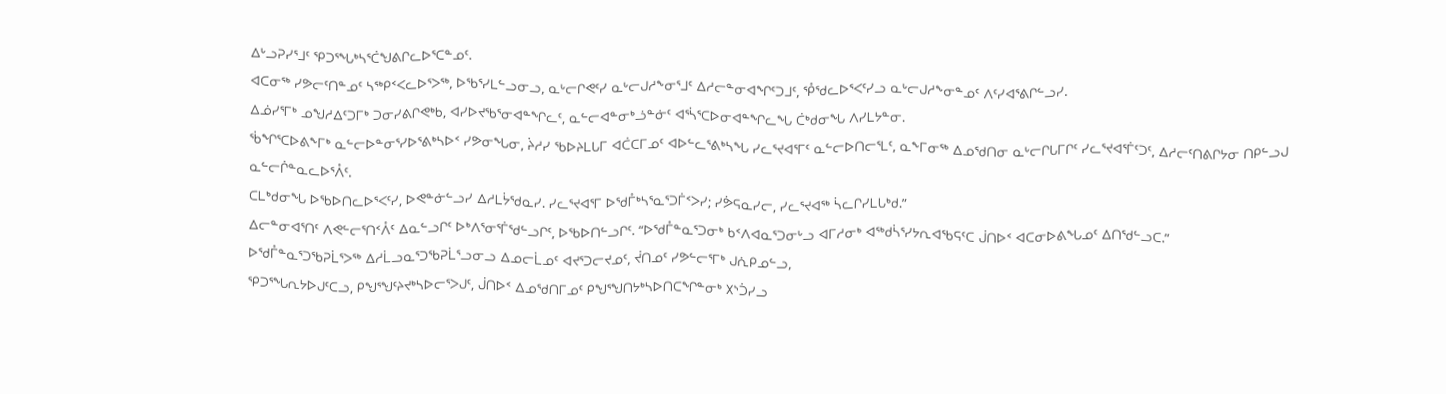ᐃᒡᓗᕈᓯᕐᒧᑦ ᕿᑐᕐᖓᒃᓴᕐᑖᖑᕕᒋᓚᐅᕐᑕᓐᓄᑦ.
ᐊᑕᓂᖅ ᓯᕗᓕᑦᑎᓐᓄᑦ ᓴᖅᑭᑉᐸᓚᐅᕐᐳᖅ, ᐅᖃᕐᓯᒪᓪᓗᓂᓗ, ᓇᒡᓕᒋᕙᑦᓯ ᓇᒡᓕᒍᓱᖕᓂᕐᒧᑦ ᐃᓱᓕᓐᓂᐊᖏᑦᑐᒧᑦ, ᕾᖁᓚᐅᕐᐸᑦᓯᓗ ᓇᒡᓕᒍᓱᖕᓂᓐᓄᑦ ᐱᑦᓯᐊᕐᕕᒋᓪᓗᓯ.
ᐃᓅᓯᕐᒥᒃ ᓄᖑᓱᐃᑦᑐᒥᒃ ᑐᓂᓯᕕᒋᕙᒃᑲ, ᐊᓯᐅᔪᖃᕐᓂᐊᓐᖏᓚᑦ, ᓇᓪᓕᐊᓐᓂᒃᓘᓐᓃᑦ ᐊᕐᓵᕐᑕᐅᓂᐊᓐᖏᓚᖓ ᑖᒃᑯᓂᖓ ᐱᓯᒪᔭᓐᓂ.
ᖄᖏᕐᑕᐅᕕᖕᒥᒃ ᓇᓪᓕᐅᓐᓂᕐᓯᐅᕐᕕᒃᓴᐅᑉ ᓯᕗᓂᖓᓂ, ᔩᓱᓯ ᖃᐅᔨᒪᒐᒥ ᐊᑖᑕᒥᓄᑦ ᐊᐅᓪᓚᕐᕕᒃᓴᖓ ᓯᓚᕐᔪᐊᕐᒥᑦ ᓇᓪᓕᐅᑎᓕᕐᒪᑦ, ᓇᖕᒥᓂᖅ ᐃᓄᖁᑎᓂ ᓇᒡᓕᒋᒐᒥᒋᑦ ᓯᓚᕐᔪᐊᕐᒦᑦᑐᑦ, ᐃᓱᓕᑦᑎᕕᒋᔭᓂ ᑎᑭᓪᓗᒍ ᓇᓪᓕᒌᓐᓇᓚᐅᕐᐰᑦ.
ᑕᒪᒃᑯᓂᖓ ᐅᖃᐅᑎᓚᐅᕐᐸᑦᓯ, ᐅᕙᓐᓃᓪᓗᓯ ᐃᓱᒪᔮᖁᓇᓯ. ᓯᓚᕐᔪᐊᕐᒥ ᐅᖁᒤᒃᓴᕐᓇᕐᑐᒦᑉᐳᓯ; ᓯᕘᕋᓇᓯᓕ, ᓯᓚᕐᔪᐊᖅ ᓵᓚᒋᓯᒪᒐᒃᑯ.”
ᐃᓕᓐᓂᐊᕐᑎᑦ ᐱᕙᓪᓕᕐᑎᑉᐰᑦ ᐃᓇᓪᓗᒋᑦ ᐅᒃᐱᕐᓂᕐᒦᖁᓪᓗᒋᑦ, ᐅᖃᐅᑎᓪᓗᒋᑦ. “ᐅᖁᒤᓐᓇᕐᑐᓂᒃ ᑲᑉᐱᐊᓇᕐᑐᓂᒡᓗ ᐊᒥᓱᓂᒃ ᐊᖅᑯᓵᕐᓯᔭᕆᐊᖃᕋᑦᑕ ᒎᑎᐅᑉ ᐊᑕᓂᐅᕕᖓᓄᑦ ᐃᑎᖁᓪᓗᑕ.”
ᐅᖁᒤᓐᓇᕐᑐᖃᕈᒫᕐᐳᖅ ᐃᓱᒫᓗᓇᕐᑐᖃᕈᒫᕐᓗᓂᓗ ᐃᓄᓕᒫᓄᑦ ᐊᔪᕐᑐᓕᔪᓄᑦ, ᔫᑎᓄᑦ ᓯᕗᓪᓕᕐᒥᒃ ᒍᕇᑭᓄᓪᓗ,
ᕿᑐᕐᖓᕆᔭᐅᒍᑦᑕᓗ, ᑭᖑᕐᖑᑦᔨᔪᒃᓴᐅᓕᕐᐳᒍᑦ, ᒎᑎᐅᑉ ᐃᓄᖁᑎᒥᓄᑦ ᑭᖑᕐᖑᑎᔭᒃᓴᐅᑎᑕᖏᓐᓂᒃ ᙭ᔅᑑᓯᓗ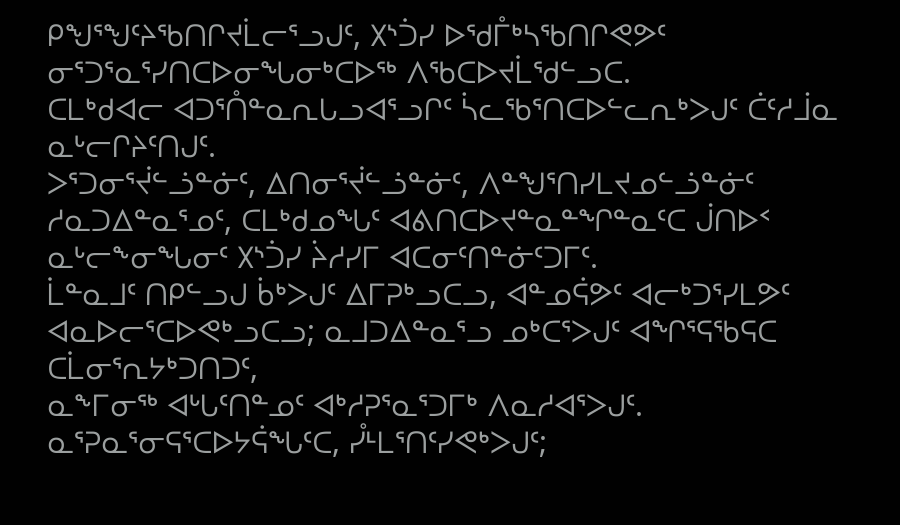ᑭᖑᕐᖑᑦᔨᖃᑎᒋᔪᒫᓕᕐᓗᒍᑦ, ᙭ᔅᑑᓯ ᐅᖁᒤᒃᓴᖃᑎᒋᕙᕗᑦ ᓂᕐᑐᕐᓇᕐᓯᑎᑕᐅᓂᖓᓂᒃᑕᐅᖅ ᐱᖃᑕᐅᔪᒫᖁᓪᓗᑕ.
ᑕᒪᒃᑯᐊᓕ ᐊᑐᕐᑍᓐᓇᕆᒐᓗᐊᕐᓗᒋᑦ ᓵᓚᖃᕐᑎᑕᐅᓪᓚᕆᒃᐳᒍᑦ ᑖᑦᓱᒨᓇ ᓇᒡᓕᒋᔨᑦᑎᒍᑦ.
ᐳᕐᑐᓂᕐᔫᓪᓘᓐᓃᑦ, ᐃᑎᓂᕐᔫᓪᓘᓐᓃᑦ, ᐱᓐᖑᕐᑎᓯᒪᔪᓄᓪᓘᓐᓃᑦ ᓱᓇᑐᐃᓐᓇᕐᓄᑦ, ᑕᒪᒃᑯᓄᖓᑦ ᐊᕕᑎᑕᐅᔪᓐᓇᓐᖏᓐᓇᑦᑕ ᒎᑎᐅᑉ ᓇᒡᓕᖕᓂᖓᓂᑦ ᙭ᔅᑑᓯ ᔩᓱᓯᒥ ᐊᑕᓂᑦᑎᓐᓃᑦᑐᒥᑦ.
ᒫᓐᓇᒧᑦ ᑎᑭᓪᓗᒍ ᑳᒃᐳᒍᑦ ᐃᒥᕈᒃᓗᑕᓗ, ᐊᓐᓄᕌᕗᑦ ᐊᓕᒃᑐᕐᓯᒪᕗᑦ ᐊᓇᐅᓕᕐᑕᐅᕙᒃᓗᑕᓗ; ᓇᒧᑐᐃᓐᓇᕐᓗ ᓄᒃᑕᕐᐳᒍᑦ ᐊᖏᕐᕋᖃᕋᑕ ᑕᒫᓂᕐᕆᔭᒃᑐᑎᑐᑦ,
ᓇᖕᒥᓂᖅ ᐊᒡᒐᑦᑎᓐᓄᑦ ᐊᒃᓱᕈᕐᓇᕐᑐᒥᒃ ᐱᓇᓱᐊᕐᐳᒍᑦ. ᓇᕐᕈᓇᕐᓂᕋᕐᑕᐅᔭᕌᖓᑦᑕ, ᓮᒻᒪᕐᑎᑦᓯᕙᒃᐳᒍᑦ;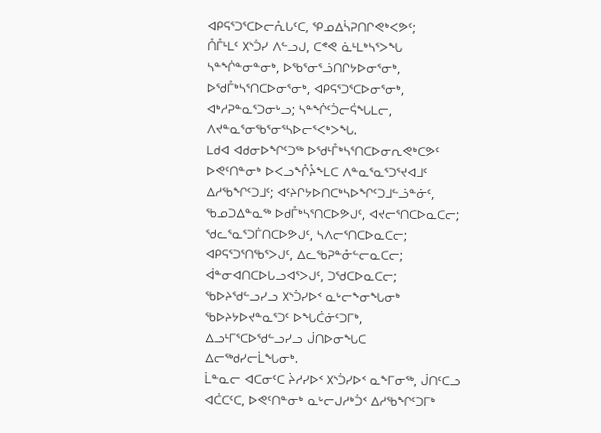ᐊᑭᕋᕐᑐᕐᑕᐅᓕᕅᒐᑦᑕ, ᕿᓄᐃᓵᕈᑎᒋᕙᒃᐸᕗᑦ;
ᑍᒤᒻᒪᑦ ᙭ᔅᑑᓯ ᐱᓪᓗᒍ, ᑕᕝᕙ ᓈᒻᒪᒃᓴᕐᐳᖓ ᓴᓐᖐᓐᓂᓐᓂᒃ, ᐅᖃᕐᓂᕐᓘᑎᒋᔭᐅᓂᕐᓂᒃ, ᐅᖁᒤᒃᓴᕐᑎᑕᐅᓂᕐᓂᒃ, ᐊᑭᕋᕐᑐᕐᑕᐅᓂᕐᓂᒃ, ᐊᒃᓱᕈᓐᓇᕐᑐᓂᒡᓗ; ᓴᓐᖐᑦᑑᓕᕌᖓᒪᓕ, ᐱᔪᓐᓇᕐᓂᖃᕐᓂᕐᓴᐅᓕᕐᐸᒃᐳᖓ.
ᒪᑯᐊ ᐊᑯᓂᐅᖏᑦᑐᖅ ᐅᖁᒻᒤᒃᓴᕐᑎᑕᐅᓂᕆᕙᒃᑕᕗᑦ ᐅᕙᑦᑎᓐᓂᒃ ᐅᐸᓗᖕᒊᔧᖕᒪᑕ ᐱᓐᓇᕐᓇᕐᑐᕐᔪᐊᒧᑦ ᐃᓱᖃᖏᑦᑐᒧᑦ; ᐊᑦᔨᒋᔭᐅᑎᑕᒃᓴᐅᖏᑦᑐᒧᓪᓘᓐᓃᑦ,
ᖃᓄᑐᐃᓐᓇᖅ ᐅᑯᒤᒃᓴᕐᑎᑕᐅᕗᒍᑦ, ᐊᔪᓕᕐᑎᑕᐅᓇᑕᓕ; ᖁᓚᕐᓇᕐᑐᒦᑎᑕᐅᕗᒍᑦ, ᓴᐱᓕᕐᑎᑕᐅᓇᑕᓕ;
ᐊᑭᕋᕐᑐᕐᑎᖃᕐᐳᒍᑦ, ᐃᓚᖃᕈᓐᓁᓪᓕᓇᑕᓕ; ᐋᓐᓂᐊᑎᑕᐅᒐᓗᐊᕐᐳᒍᑦ, ᑐᖁᑕᐅᓇᑕᓕ;
ᖃᐅᔨᖁᓪᓗᓯᓗ ᙭ᔅᑑᓯᐅᑉ ᓇᒡᓕᖕᓂᖓᓂᒃ ᖃᐅᔨᔭᐅᔪᓐᓇᕐᑐᑦ ᐅᖓᑖᓃᑦᑐᒥᒃ, ᐃᓗᒻᒥᕐᑕᐅᖁᓪᓗᓯᓗ ᒎᑎᐅᓂᖓᑕ ᐃᓕᖅᑯᓯᓕᒫᖓᓂᒃ.
ᒫᓐᓇᓕ ᐊᑕᓂᑦᑕ ᔩᓱᓯᐅᑉ ᙭ᔅᑑᓯᐅᑉ ᓇᖕᒥᓂᖅ, ᒎᑎᑦᑕᓗ ᐊᑖᑕᑦᑕ, ᐅᕙᑦᑎᓐᓂᒃ ᓇᒡᓕᒍᓱᒃᑑᑉ ᐃᓱᖃᖏᑦᑐᒥᒃ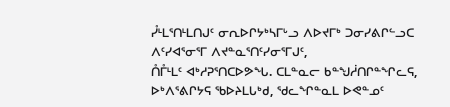ᓮᒻᒪᕐᑎᒻᒪᑎᒍᑦ ᓂᕆᐅᒋᔭᒃᓴᒥᒡᓗ ᐱᐅᔪᒥᒃ ᑐᓂᓯᕕᒋᓪᓗᑕ ᐱᑦᓯᐊᕐᓂᕐᒥ ᐱᔪᓐᓇᕐᑎᑦᓯᓂᕐᒥᒍᑦ,
ᑍᒤᒻᒪᑦ ᐊᒃᓱᕈᕐᑎᑕᐅᕗᖓ. ᑕᒪᓐᓇᓕ ᑲᓐᖑᓲᑎᒋᓐᖏᓚᕋ, ᐅᒃᐱᕐᕕᒋᔭᕋ ᖃᐅᔨᒪᒐᒃᑯ, ᖁᓚᖏᓐᓇᒪ ᐅᕙᓐᓄᑦ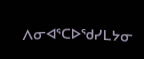ᐱᓂᐊᕐᑕᐅᖁᓯᒪᔭᓂ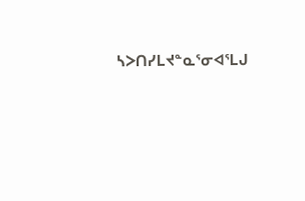ᓴᐳᑎᓯᒪᔪᓐᓇᕐᓂᐊᕐᒪᒍ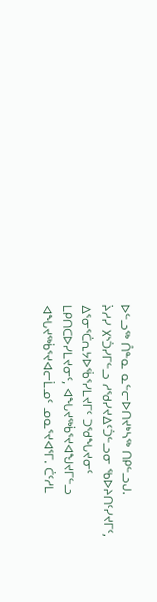ᐅᓪᓗᖅ ᑍᓐᓇ ᓇᓪᓕᐅᑎᔪᒃᓴᖅ ᑎᑭᓪᓗᒍ.
ᔩᓱᓯ ᙭ᔅᑑᓯᒥᓪᓗ ᓱᖁᓯᔪᐃᑦᑑᓪᓗᓂ ᖃᐅᔨᑎᑦᓯᔪᒥᑦ, ᐃᕐᓂᕐᑖᕆᔭᐅᖄᕐᓯᒪᔪᒥᑦ ᑐᖁᖓᔪᓂᑦ ᒪᑭᑎᑕᐅᓯᒪᔪᓂᑦ, ᐊᖓᔪᖅᑳᕐᔪᐊᖑᔪᒥᓪᓗ ᐊᖓᔪᖅᑳᕐᔪᐊᓕᒫᓄᑦ ᓄᓇᕐᔪᐊᕐᒥ. ᑖᑦᓱᒪ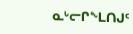ᓇᒡᓕᒋᖕᒪᑎᒍᑦ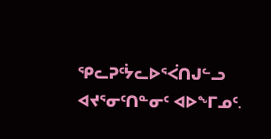ᕿᓚᕈᑦᔮᓚᐅᕐᐹᑎᒍᓪᓗ ᐊᔪᕐᓂᑦᑎᓐᓂᑦ ᐊᐅᖕᒥᓄᑦ.